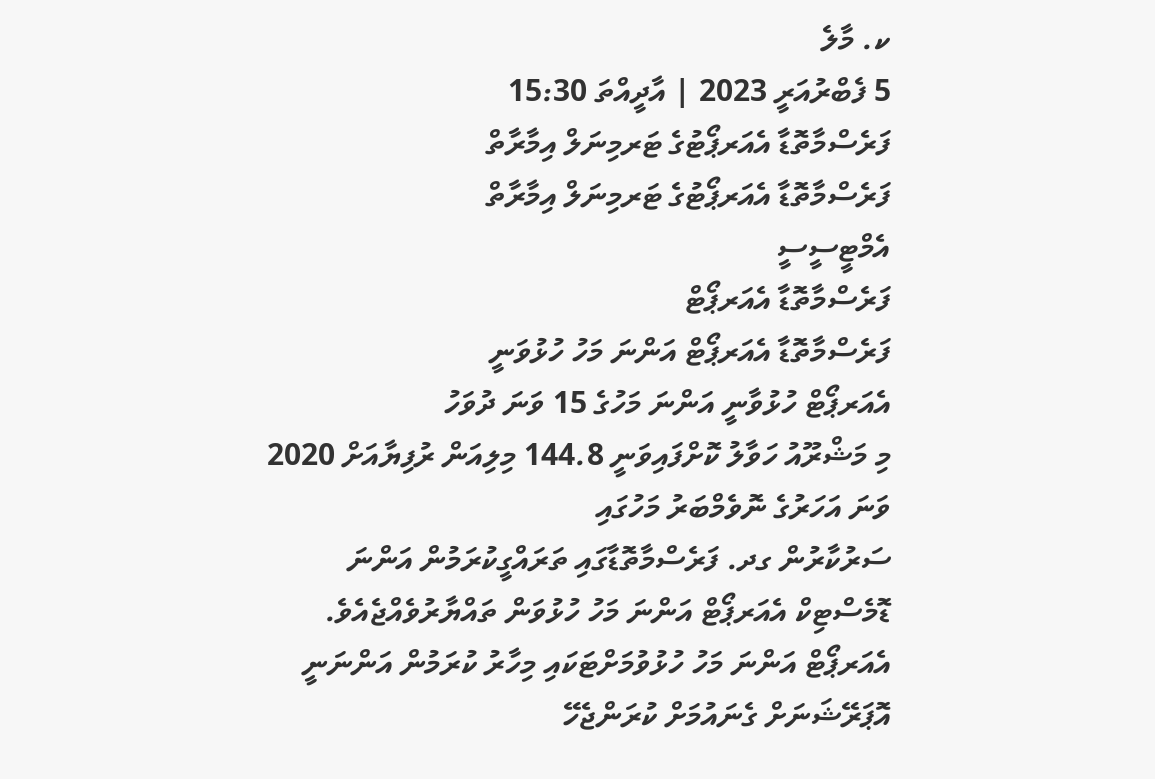ކ. މާލެ
5 ފެބްރުއަރީ 2023 | އާދީއްތަ 15:30
ފަރެސްމާތޮޑާ އެއަރޕޯޓުގެ ޓަރމިނަލް އިމާރާތް
ފަރެސްމާތޮޑާ އެއަރޕޯޓުގެ ޓަރމިނަލް އިމާރާތް
އެމްޓީސީސީ
ފަރެސްމާތޮޑާ އެއަރޕޯޓް
ފަރެސްމާތޮޑާ އެއަރޕޯޓް އަންނަ މަހު ހުޅުވަނީ
އެއަރޕޯޓް ހުޅުވާނީ އަންނަ މަހުގެ 15 ވަނަ ދުވަހު
މި މަޝްރޫއު ހަވާލު ކޮށްފައިވަނީ 144.8 މިލިއަން ރުފިޔާއަށް 2020 ވަނަ އަހަރުގެ ނޮވެމްބަރު މަހުގައި
ސަރުކާރުން ގދ. ފަރެސްމާތޮޑާގައި ތަރައްގީކުރަމުން އަންނަ ޑޮމެސްޓިކް އެއަރޕޯޓް އަންނަ މަހު ހުޅުވަން ތައްޔާރުވެއްޖެއެވެ.
އެއަރޕޯޓް އަންނަ މަހު ހުޅުވުމަށްޓަކައި މިހާރު ކުރަމުން އަންނަނީ އޮޕަރޭޝަނަށް ގެނައުމަށް ކުރަންޖެހޭ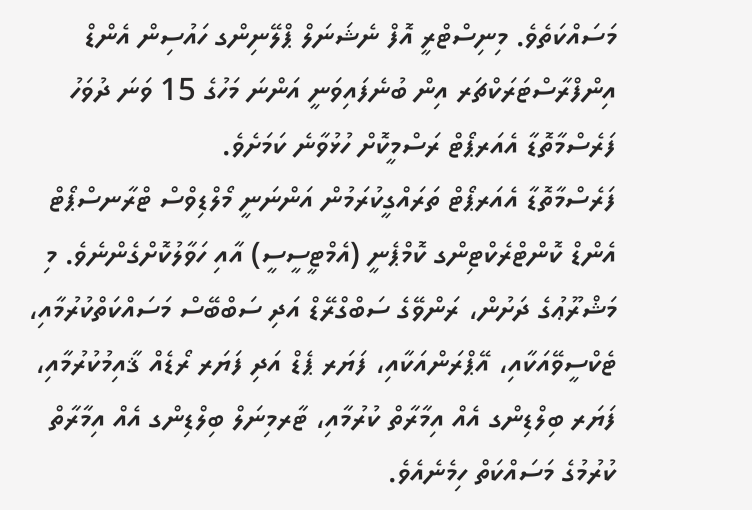މަސައްކަތެވެ. މިނިސްޓްރީ އޮފް ނެޝަނަލް ޕްލޭނިންގ ހައުސިން އެންޑް އިންފްރާސްޓަރަކްޗަރ އިން ބުނެފައިވަނީ އަންނަ މަހުގެ 15 ވަނަ ދުވަހު ފަރެސްމާތޮޑާ އެއަރޕޯޓް ރަސްމީކޮށް ހުޅުވާނެ ކަމަށެވެ.
ފަރެސްމާތޮޑާ އެއަރޕޯޓް ތަރައްގީކުރަމުން އަންނަނީ މޯލްޑިވްސް ޓްރާނސްޕޯޓް އެންޑް ކޮންޓްރެކްޓިންގ ކޮމްޕެނީ (އެމްޓީސީސީ) އާއި ހަވާލުކޮށްގެންނެވެ. މި މަޝްރޫޢުގެ ދަށުން، ރަންވޭގެ ސަބްގްރޭޑް އަދި ސަބްބޭސް މަސައްކަތްކުރުމާއި، ޓެކްސީވޭއަކާއި، އޭޕްރަންއަކާއި، ފަޔަރ ޕެޑް އަދި ފަޔަރ ރޯޑެއް ޤާއިމުކުރުމާއި، ފަޔަރ ބިލްޑިންގ އެއް އިމާރާތް ކުރުމާއި، ޓާރމިނަލް ބިލްޑިންގ އެއް އިމާރާތް ކުރުމުގެ މަސައްކަތް ހިމެނެއެވެ.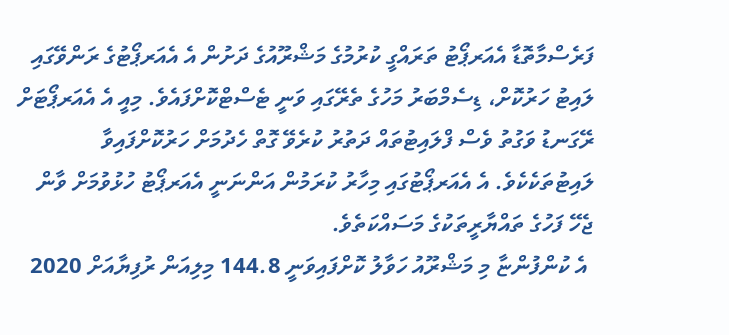ފަރެސްމާތޮޑާ އެއަރޕޯޓު ތަރައްގީ ކުރުމުގެ މަޝްރޫއުގެ ދަށުން އެ އެއަރޕޯޓުގެ ރަންވޭގައި ލައިޓު ހަރުކޮށް، ޑިސެމްބަރު މަހުގެ ތެރޭގައި ވަނީ ޓެސްޓްކޮށްފައެވެ. މިއީ އެ އެއަރޕޯޓަށް ރޭގަނޑު ވަގުތު ވެސް ފްލައިޓުތައް ދަތުރު ކުރެވޭ ގޮތް ހެދުމަށް ހަރުކޮށްފައިވާ ލައިޓުތަކެކެވެ. އެ އެއަރޕޯޓުގައި މިހާރު ކުރަމުން އަންނަނީ އެއަރޕޯޓު ހުޅުވުމަށް ވާން ޖެހޭ ފަހުގެ ތައްޔާރީތަކުގެ މަސައްކަތެވެ.
 އެ ކުންފުންޏާ މި މަޝްރޫއު ހަވާލު ކޮށްފައިވަނީ 144.8 މިލިއަން ރުފިޔާއަށް 2020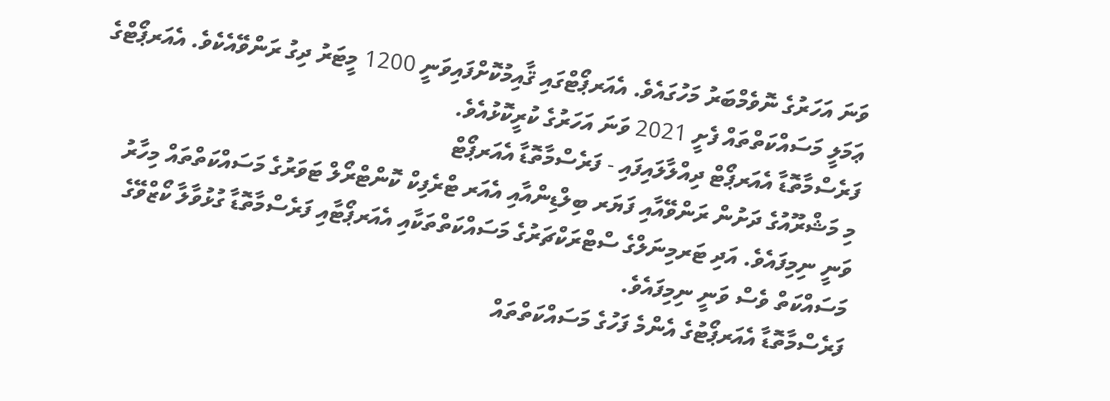ވަނަ އަހަރުގެ ނޮވެމްބަރު މަހުގައެވެ. އެއަރޕޯޓްގައި ޤާއިމުކޮށްފައިވަނީ 1200 މީޓަރު ދިގު ރަންވޭއެކެވެ. އެއަރޕޯޓްގެ ޢަމަލީ މަސައްކަތްތައް ފެށީ 2021 ވަނަ އަހަރުގެ ކުރީކޮޅުއެވެ.
ފަރެސްމާތޮޑާ އެއަރޕޯޓް ދިއްލާލައިފައި - ފަރެސްމާތޮޑާ އެއަރޕޯޓް
މި މަޝްރޫއުގެ ދަށުން ރަންވޭއާއި ފަޔަރ ބިލްޑިންއާއި އެއަރ ޓްރެފިކް ކޮންޓްރޯލް ޓަވަރުގެ މަސައްކަތްތައް މިހާރު ވަނީ ނިމިފައެވެ. އަދި ޓަރމިނަލްގެ ސްޓްރަކްޗަރުގެ މަސައްކަތްތަކާއި އެއަރޕޯޓާއި ފަރެސްމާތޮޑާ ގުޅުވާލާ ކޯޒްވޭގެ މަސައްކަތް ވެސް ވަނީ ނިމިފައެވެ.
ފަރެސްމާތޮޑާ އެއަރޕޯޓުގެ އެންމެ ފަހުގެ މަސައްކަތްތައް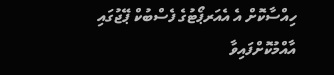ހިއްސާކޮށް އެ އެއަރޕޯޓުގެ ފެސްބުކް ޕޭޖުގައި އާއްމުކޮށްފައިވާ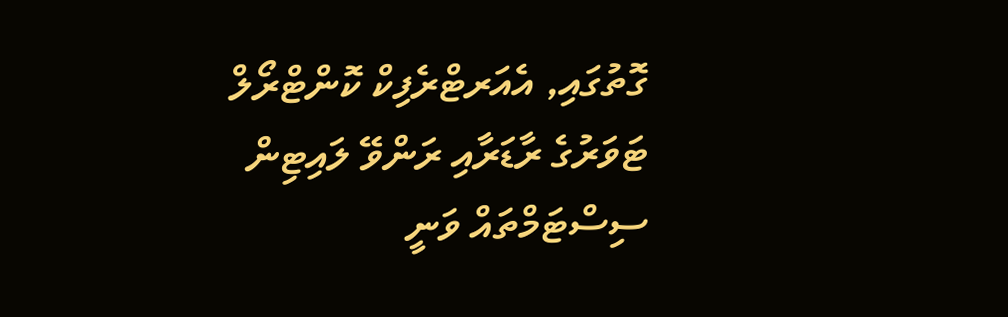ގޮތުގައި, އެއަރޓްރެފިކް ކޮންޓްރޯލް ޓަވަރުގެ ރާޑަރާއި ރަންވޭ ލައިޓިން ސިސްޓަމްތައް ވަނީ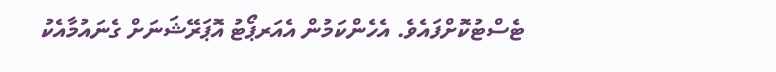ޓެސްޓުކޮށްފައެވެ. އެހެންކަމުން އެއަރޕޯޓު އޮޕަރޭޝަނަށް ގެނައުމާއެކު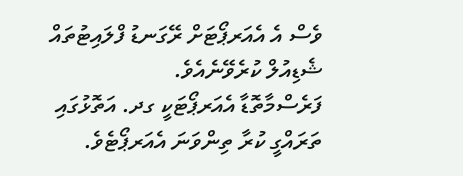ވެސް އެ އެއަރޕޯޓަށް ރޭގަނޑު ފްލައިޓުތައް ޝެޑިއުލް ކުރެވޭނެއެވެ.
ފަރެސްމާތޮޑާ އެއަރޕޯޓަކީ ގދ. އަތޮޅުގައި ތަރައްގީ ކުރާ ތިންވަނަ އެއަރޕޯޓެވެ.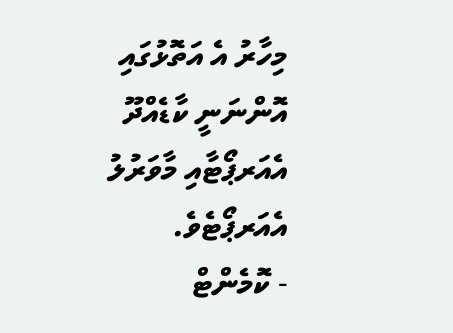މިހާރު އެ އަތޮޅުގައި އޮންނަނީ ކާޑެއްދޫ އެއަރޕޯޓާއި މާވަރުލު އެއަރޕޯޓެވެ.
- ކޮމެންޓް